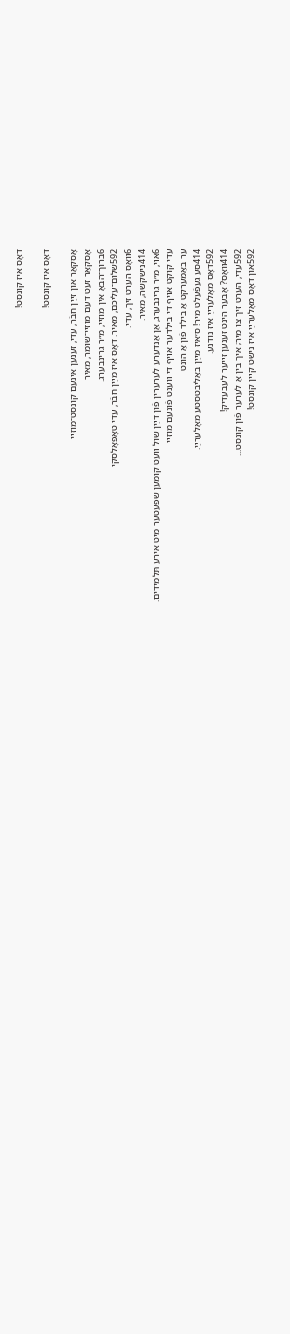דאָס איז קונסט!

דאָס איז קונסט!

אָסקאַר און זײַן חבֿר, עדי, זענען אינעם קונסט־מוזײ
אָסקאַר זעט דעם מוזײ־שומר, מאיר
6ברוך־הבאָ אין מוזײ, מ״ר גרינבערג.
592שלום־עליכם, מאיר. דאָס איז מײַן חבֿר, עדי טאָפּאָלסקי
6װאָס הערט זיך, עדי.
414נישקשה, מאיר.
6אױ, מ״ר גרינבערג, אַן אַנדערע לערערין פֿון דײַן שול װעט קומען שפּעטער מיט אירע תּלמידים.
עדי קוקט אױף די בילדער אױף די װענט פֿונעם מוזײ
ער באַמערקט אַ בילד פֿון אַ הונט
414סע געפֿעלט מיר! ס׳איז מײַן באַליבטסטע מאָלערײַ.
592דאָס מאָלערײַ איז נודנע.
414װאָס? אָבער הינט זענען זײער לעבעדיק!
592עדי, הערט זיך צו מיר; איך בין אַ לערער פֿון קונסט...
592און דאָס מאָלערײַ איז נישט קײן קונסט!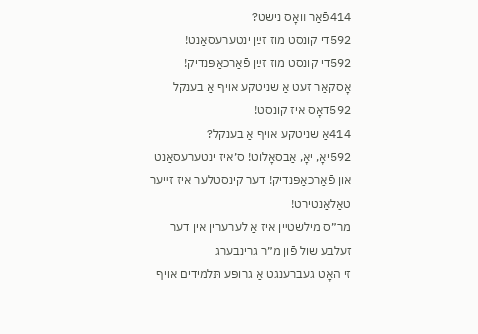414פֿאַר װאָס נישט?
592די קונסט מוז זײַן ינטערעסאַנט!
592די קונסט מוז זײַן פֿאַרכאַפּנדיק!
אָסקאַר זעט אַ שניטקע אױף אַ בענקל
592דאָס איז קונסט!
414אַ שניטקע אױף אַ בענקל?
592יאָ, יאָ, אַבסאָלוט! ס׳איז ינטערעסאַנט און פֿאַרכאַפּנדיק! דער קינסטלער איז זײער טאַלאַנטירט!
מר״ס מילשטײן איז אַ לערערין אין דער זעלבע שול פֿון מ״ר גרינבערג
זי האָט געברענגט אַ גרופּע תּלמידים אױף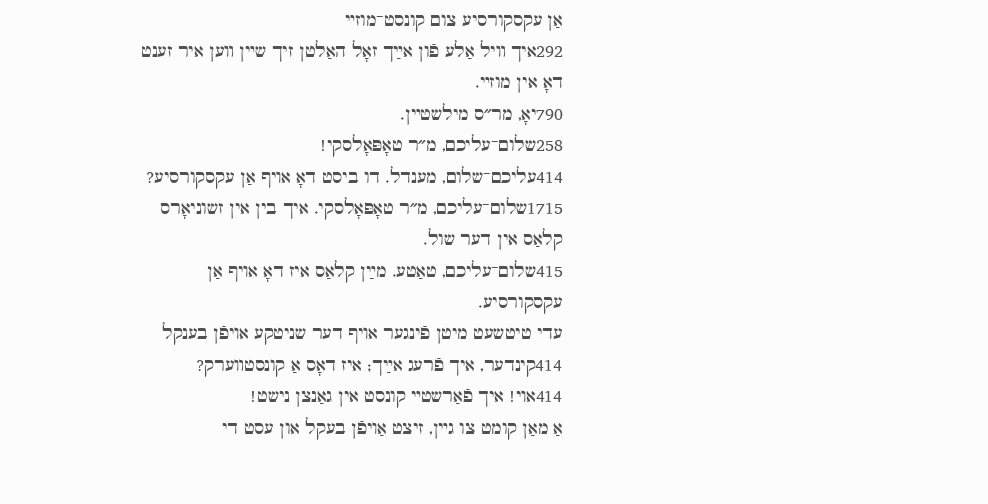אַן עקסקורסיע צום קונסט־מוזײ
292איך װיל אַלע פֿון אײַך זאָל האַלטן זיך שײן װען איר זענט דאָ אין מוזײ.
790יאָ, מר״ס מילשטײן.
258שלום־עליכם, מ״ר טאָפּאָלסקי!
414עליכם־שלום, מענדל. דו ביסט דאָ אױף אַן עקסקורסיע?
1715שלום־עליכם, מ״ר טאָפּאָלסקי. איך בין אין זשוניאָרס קלאַס אין דער שול.
415שלום־עליכם, טאַטע. מײַן קלאַס איז דאָ אױף אַן עקסקורסיע.
עדי טיטשעט מיטן פֿינגער אױף דער שניטקע אױפֿן בענקל
414קינדער, איך פֿרעג אײַך; איז דאָס אַ קונסטװערק?
414אױ! איך פֿאַרשטײ קונסט אין גאַנצן נישט!
אַ מאַן קומט צו גײן, זיצט אַױפֿן בעקל און עסט די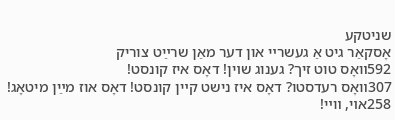שניטקע
אָסקאַר גיט אַ געשרײ און דער מאַן שרײַט צוריק
592װאָס טוט זיך? גענוג שױן! דאָס איז קונסט!
307װאָס רעדסטו? דאָס איז נישט קײן קונסט! דאָס אוז מײַן מיטאָג!
258אױ, װײ!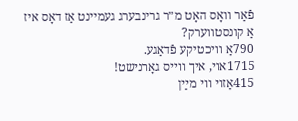פֿאַר װאָס האָט מ״ר גרינבערג געמײנט אַז דאָס איז אַ קונסטװערק?
790אַ װיכטיקע פֿדאַגע.
1715אױ, איך װײס גאָרנישט!
415אַזױ װי מײַן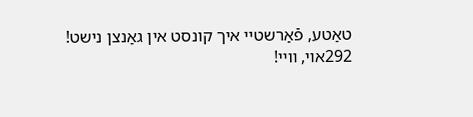טאַטע, פֿאַרשטײ איך קונסט אין גאַנצן נישט!
292אױ, װײ!